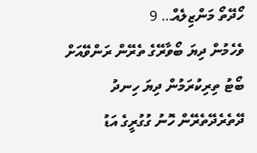ހޯދޭތޯ މަންޒިލެއް… 9
ވެހެމުން ދިޔަ ބޯވާރޭގެ ތެރޭން ރަންވޭއަށް ބޯޓު ތިރިކުރަމުން ދިޔަ ހިނދު ދޭތެރެދޭތެރޭން ހޮނު ގުގުރީގެ އަޑު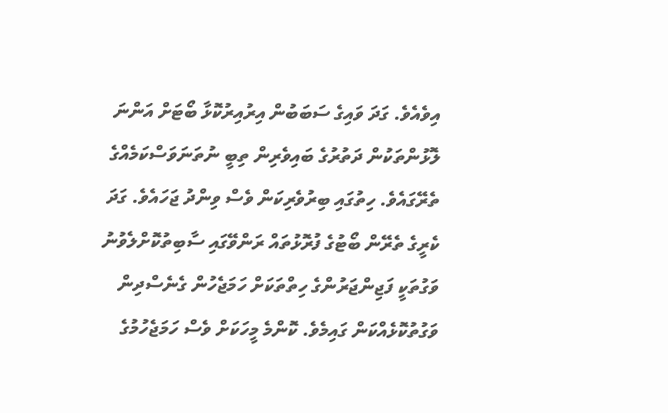އިވެއެވެ. ގަދަ ވައިގެ ސަބަބުން އިރުއިރުކޮޅާ ބޯޓަށް އަންނަ ލޮޅުންތަކުން ދަތުރުގެ ބައިވެރިން ތިބީ ނުތަނަވަސްކަމެއްގެ ތެރޭގައެވެ. ހިތުގައި ބިރުވެރިކަން ވެސް ވިންދު ޖަހައެވެ. ގަދަ ކެރީގެ ތެރޭން ބޯޓުގެ ފުރޮޅުތައް ރަންވޭގައި ސާބިތުކޮށްލެވުނު ވަގުތަކީ ފަޖިންޖަރުންގެ ހިތްތަކަށް ހަމަޖެހުން ގެނެސްދިން ވަގުތުކޮޅެއްކަން ގައިމެވެ. ކޮންމެ މީހަކަށް ވެސް ހަމަޖެހުމުގެ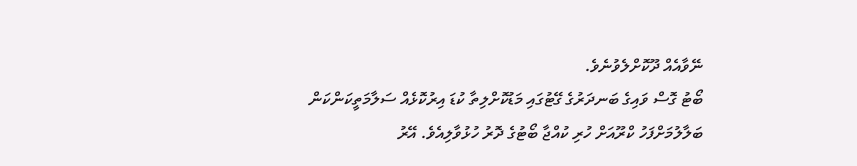ނޭވާއެއް ދޫކޮށްލެވުނެވެ.
ބޯޓު ގޮސް ވައިގެ ބަނދަރުގެ ގޭޓުގައި މަޑުކޮށްލިތާ ކުޑަ އިރުކޮޅެއް ސަލާމަތީކަންކަން ބަލާލުމަށްފަހު ކްރޫއަށް ހުރި ކުއްޖާ ބޯޓުގެ ދޮރު ހުޅުވާލިއެވެ. އޭރު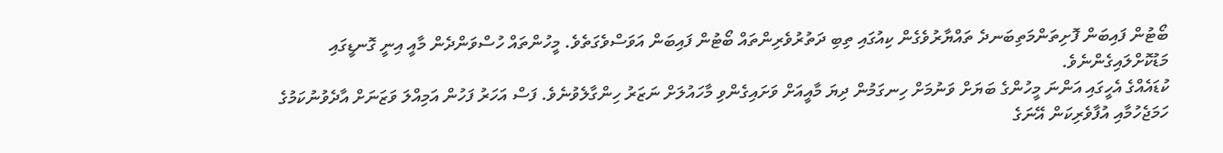ބޯޓުން ފައިބަން ފޮށިތަންމަތިބަނދެ ތައްޔާރުވެގެން ކިއުގައި ތިބި ދަތުރުވެރިންތައް ބޯޓުން ފައިބަން އަވަސްވެގަތެވެ. މީހުންތައް ހުސްވަންދެން މާއީ އިނީ ގޮނޑީގައި މަޑުކޮށްލައިގެންނެވެ.
ކުޑައެއްގެ އެހީގައި އަންނަ މީހުންގެ ބަޔަށް ވަނުމަށް ހިނގަމުން ދިޔަ މާއީއަށް ވަށައިގެންވި މާހައުލަށް ނަޒަރު ހިންގާލެވުނެވެ. ފަސް އަހަރު ފަހުން އަމިއްލަ ވަޒަނަށް އާދެވުނުކަމުގެ ހަމަޖެހުމާއި އުފާވެރިކަން އޭނަގެ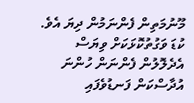މޫނުމަތިން ފެންނަމުން ދިޔަ އެވެ. ކުޑަ ވަގުތުކޮޅަކަށް ވިޔަސް އެދެލޮލުން ފެންނަން ހުންނަ އުދާސްކަން ފަނޑުވެފައި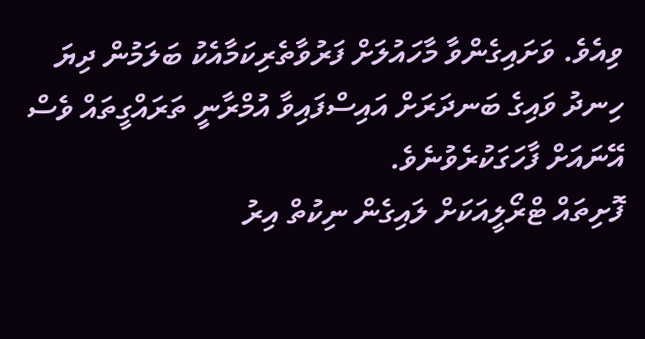ވިއެވެ. ވަށައިގެންވާ މާހައުލަށް ފަރުވާތެރިކަމާއެކު ބަލަމުން ދިޔަ ހިނދު ވައިގެ ބަނދަރަށް އައިސްފައިވާ އުމްރާނީ ތަރައްގީތައް ވެސް އޭނައަށް ފާހަގަކުރެވުނެވެ.
ފޮށިތައް ޓްރޯލީއަކަށް ލައިގެން ނިކުތް އިރު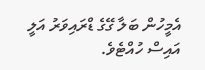އެމީހުން ބަލާ ގޭގެ ޑްރައިވަރު އަލީ އައިސް ހުއްޓެވެ.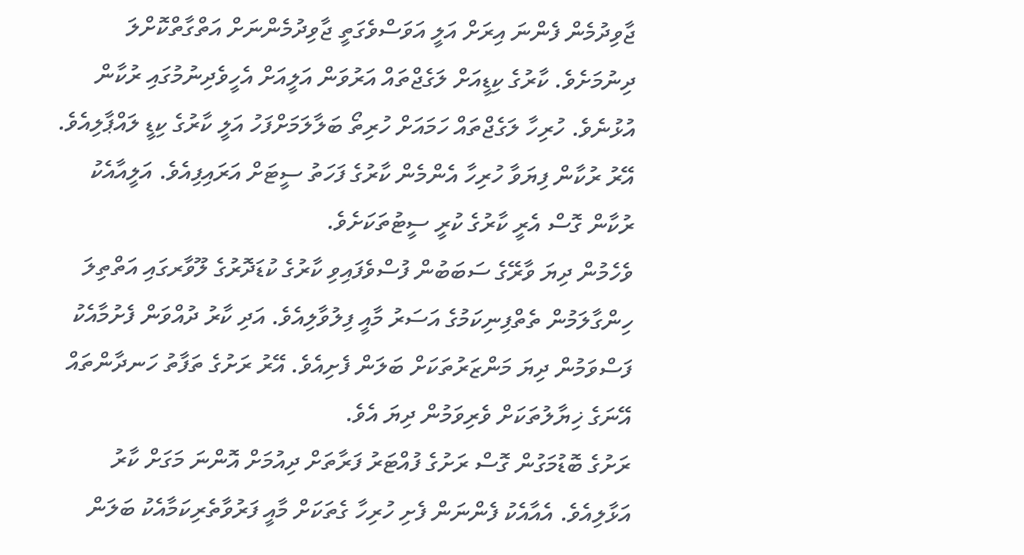ޖާވިދުމެން ފެންނަ އިރަށް އަލީ އަވަސްވެގަތީ ޖާވިދުމެންނަށް އަތްގާތްކޮށްލަ ދިނުމަށެވެ. ކާރުގެ ކިޑީއަށް ލަގެޖްތައް އަރުވަން އަލީއަށް އެހީވެދިނުމުގައި ރުކާން އުޅުނެވެ. ހުރިހާ ލަގެޖްތައް ހަމައަށް ހުރިތޯ ބަލާލަމަށްފަހު އަލީ ކާރުގެ ކިޑީ ލައްޕާލިއެވެ. އޭރު ރުކާން ފިޔަވާ ހުރިހާ އެންމެން ކާރުގެ ފަހަތު ސީޓަށް އަރައިފިއެވެ. އަލީއާއެކު ރުކާން ގޮސް އެރީ ކާރުގެ ކުރީ ސީޓުތަކަށެވެ.
ވެހެމުން ދިޔަ ވާރޭގެ ސަބަބުން ފުސްވެފައިވި ކާރުގެ ކުޑަދޮރުގެ ލޫވާރގައި އަތްތިލަ ހިންގާލަމުން ތެތްފިނިކަމުގެ އަސަރު މާއީ ފިލުވާލިއެވެ. އަދި ކާރު ދުއްވަން ފެށުމާއެކު ފަސްވަމުން ދިޔަ މަންޒަރުތަކަށް ބަލަން ފެށިއެވެ. އޭރު ރަށުގެ ތަފާތު ހަނދާންތައް އޭނަގެ ޚިޔާލުތަކަށް ވެރިވަމުން ދިޔަ އެވެ.
ރަށުގެ ބޮޑުމަގުން ގޮސް ރަށުގެ ފުއްޓަރު ފަރާތަށް ދިއުމަށް އޮންނަ މަގަށް ކާރު އަޅާލިއެވެ. އެއާއެކު ފެންނަން ފެށި ހުރިހާ ގެތަކަށް މާއީ ފަރުވާތެރިކަމާއެކު ބަލަން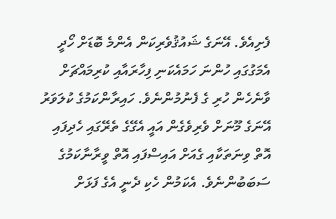ފެށިއެވެ. އޭނަގެ ޝައުޤުވެރިކަން އެންމެ ބޮޑަށް ހޯދީ އެމަގުގައި ހުންނަ ހަމައެކަނި ފިހާރައާއި ކުރިމައްޗަށް ވާނެހެން ހުރި ގެ ފެނުމުންނެވެ. ހައިރާންކަމުގެ ކުލަވަރު އޭނަގެ މޫނަށް ވެރިވެގެން އައީ އެގޭގެ ތެރޭގައި ހެދިފައި އޮތް ވިނަތަކާއި ގެއަށް އައިސްފައި އޮތް ވީރާނާކަމުގެ ސަބަބުންނެވެ. އެކަމުން ހެކި ދެނީ އެގެ ފަޅަށް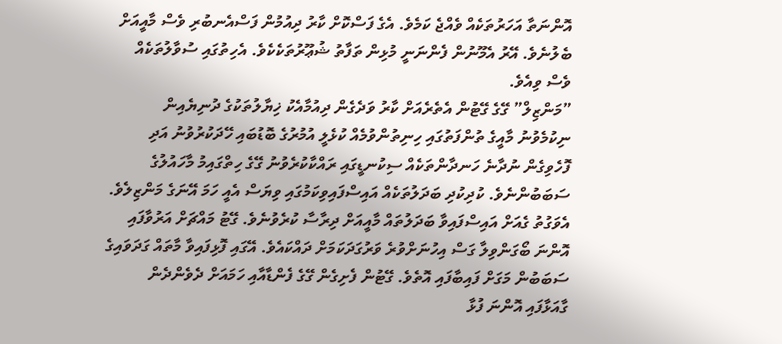އޮންނަތާ އަހަރުތަކެއް ވެއްޖެ ކަމެވެ. އެގެ ފަސްކޮށް ކާރު ދިއުމުން ފަސްއެނބުރި ވެސް މާއީއަށް ބެލުނެވެ. އޭރު އެމޫނުން ފެންނަނީ މުޅިން ތަފާތު ޝުޢޫރުތަކެކެވެ. އެހިތުގައި ސުވާލުތަކެއް ވެސް ވިއެވެ.
”މަންޒިލް” ގޭގެ ގޭޓުން އެތެރެއަށް ކާރު ވަދެގެން ދިއުމާއެކު ޚިޔާލުތަކުގެ ދުނިޔެއިން ނިކުމެވުނު މާއީގެ ތުންފަތުގައި ހިނިތުންވުމެއް ކުޅެލީ އުމުރުގެ ބޮޑުބައި ހޭދަކުރުވުނު އަދި ފޮހެވިގެން ނުދާނެ ހަނދާންތަކެއް ސިކުނޑީގައި ރައްކާކުރެވުނު ގޭގެ ހިތްގައިމު މާހައުލުގެ ސަބަބުންނެވެ. ކުދިކުދި ބަދަލުތަކެއް އައިސްފައިވިކަމުގައި ވިޔަސް އެއީ ހަމަ އޭނަގެ މަންޒިލެވެ. އެވަގުތު ގެއަށް އައިސްފައިވާ ބަދަލުތައް މާއީއަށް ދިރާސާ ކުރެވުނެވެ. ގޭޓު މައްޗަށް އަރުވާފައި އޮންނަ ބޯގަންވިލާ ގަސް އިހުނަށްވުރެ ވަރުގަދަކަމަށް ދައްކައެވެ. އޭގައި ފޮޅިފައިވާ މާތައް ގަދަވައިގެ ސަބަބުން މަގަށް ފައިބާފައި އޮތެވެ. ގޭޓުން ފެށިގެން ގޭގެ ފެންޑާއާއި ހަމައަށް ދެވެންދެން ގާއަޅާފައި އޮންނަ ފުޅާ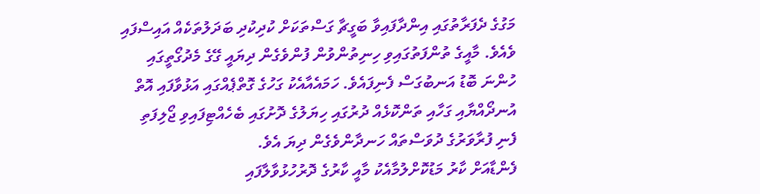މަގުގެ ދެފަރާތުގައި އިންދާފައިވާ ބަގީޗާ ގަސްތަކަށް ކުދިކުދި ބަދަލުތަކެއް އައިސްފައި ވެއެވެ. މާއީގެ ތުންފަތުގައިވި ހިނިތުންވުން ފުންވެގެން ދިޔައީ ގޭގެ މެދުގޯތީގައި ހުންނަ ބޮޑު އަނބުގަސް ފެނިފައެވެ. ހަމައެއާއެކު ގަހުގެ ގޮތްޕެއްގައި އަޅުވާފައި އޮތް އުނދޯއްޔާއި ގަހާއި ތަންކޮޅެއް ދުރުގައި ހިޔަލުގެ ދޮށުގައި ބެހެއްޓިފައިވި ޖޯލިފަތި ފެނި ފުރާވަރުގެ ދުވަސްތައް ހަނދާންވެގެން ދިޔަ އެވެ.
ފެންޑާއަށް ކާރު މަޑުކޮށްލުމާއެކު މާއީ ކާރުގެ ދޮރުހުޅުވާލާފައި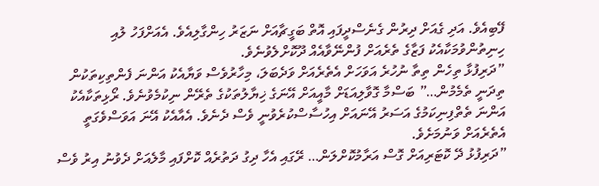ފޭބިއެވެ. އަދި ގެއަށް ދިރުން ގެނެސްދީފައި އޮތް ބަގީޗާއަށް ނަޒަރު ހިންގާލިއެވެ. އެއަށްފަހު ލުއި ހިނިތުންވުމަކާއެކު ފަޒާގެ ތެރެއަށް ފުންނޭވާއެއް ދޫކޮށްލެވުނެވެ.
”ދަރިފުޅާ ތިހެން ތިތާ ނުހުރެ އަވަހަށް އެތެރެއަށް ވަދެބަލަ، މިހާރުވެސް ވަޔާއެކު އަންނަ ފެންތިކިތަކުން ތިދަނީ ތެމެމުން…” ބަސްމާ ގޮވާލިއަޑަށް މާއީއަށް އޭނަގެ ޚިޔާލުތަކުގެ ތެރޭން ނިކުމެވުނެވެ. ރޯޅިތަކާއެކު އަންނަ ތެތްފިނިކަމުގެ އަސަރު އޭނައަށް އިހުސާސްކުރެވުނީ ވެސް ދެނެވެ. އެއާއެކު އޭނަ އަވަސްވެގަތީ އެތެރެއަށް ވަނުމަށެވެ.
”ދަރިފުޅު ދޭ ކޮޓަރިއަށް ގޮސް އަރާމުކޮށްލަން… ރޭގައި އެހާ ދިގު ދަތުރެއް ކޮށްފައި މާލެއަށް ދެވުނު އިރު ވެސް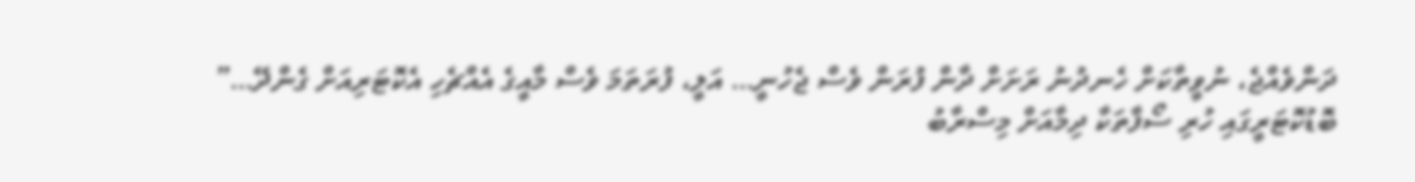ދަންވެއްޖެ، ނުވީތާކަށް ހެނދުނު ރަށަށް ދާން ފުރަން ވެސް ޖެހުނީ… އަލީ، ފުރަތަމަ ވެސް މާއީގެ އެއްޗެހި އެކޮޓަރިއަށް ގެންދޭ…”
ބޮޑުކޮޓަރީގައި ހުރި ސޯފާތަކާ ދިމާއަށް މިސްރާބު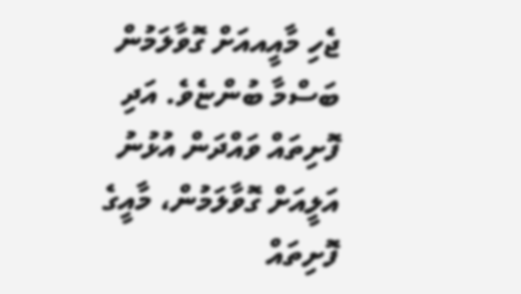ޖެހި މާއީއއަށް ގޮވާލަމުން ބަސްމާ ބުންޏެވެ. އަދި ފޮށިތައް ވައްދަން އުޅުނު އަލީއަށް ގޮވާލަމުން، މާއީގެ ފޮށިތައް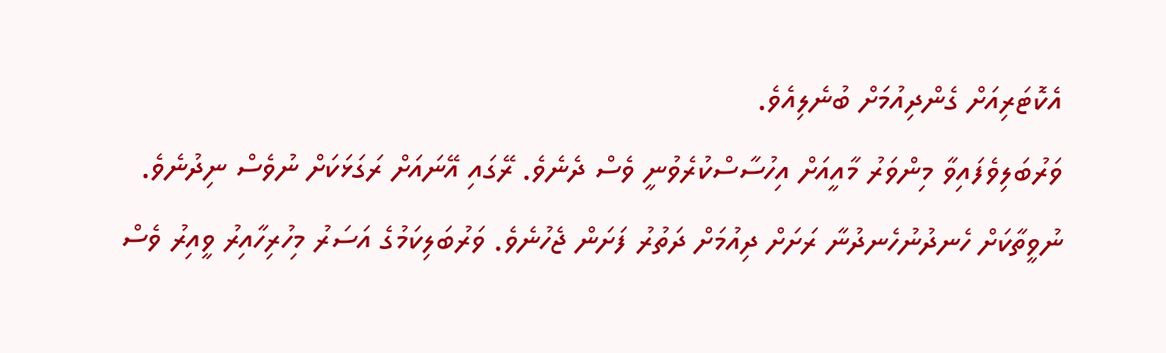އެކޮޓަރިއަށް ގެންދިއުމަށް ބުނެލިއެވެ.
ވަރުބަލިވެފައިވާ މިންވަރު މާއީއަށް އިހުސާސްކުރެވުނީ ވެސް ދެނެވެ. ރޭގައި އޭނައަށް ރަގަޅަކަށް ނުވެސް ނިދުނެވެ. ނުވީތާކަށް ހެނދުނުހެނދުނާ ރަށަށް ދިއުމަށް ދަތުރު ފަށަން ޖެހުނެވެ. ވަރުބަލިކަމުގެ އަސަރު މިހުރިހާއިރު ވީއިރު ވެސް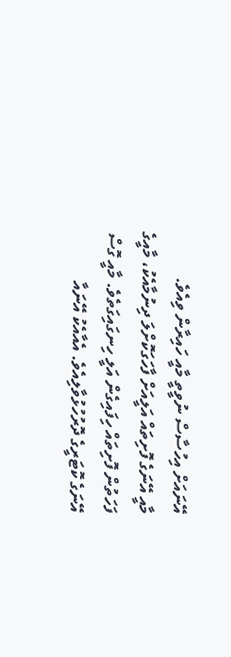އޭނައަށް އިހުސާސް ނުވީތީ މާއީ ހައިރާން ވިއެވެ.
މާއީ އޭނަގެ ފޮށިތައް އަލީއަށް ފާހަގަކޮށްލަ ދިނުމާއެކު، މާއީގެ ފަހަތުން ފޮށިތައް ހިފައިގެން އަލީ ހިނގައިގަތެވެ. މާއީ ގޮސް އޭނަގެ ކޮޓަރީގެ ދޮރުހުޅުވާލިއެވެ. އެއާއެކު އޭނައާ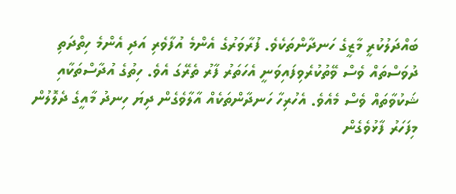ބައްދަލުކުރީ މާޒީގެ ހަނދާންތަކެވެ. ފުރާވަރުގެ އެންމެ އުފާވެރި އަދި އެންމެ ހިތްދަތި ދުވަސްތައް ވެސް ވޭތުކުރެވިފައިވަނީ އެހަތަރު ފާރު ތެރޭގަ އެވެ. ހިތުގެ އުދާސްތަކާއި ޝަކުވާތައް ވެސް މެއެވެ. އެހުރިހާ ހަނދާންތަކެއް އާލާވެގެން ދިޔަ ހިނދު މާއީގެ ދެލޮލުން މިފަހަރު ފާޅުވެގެން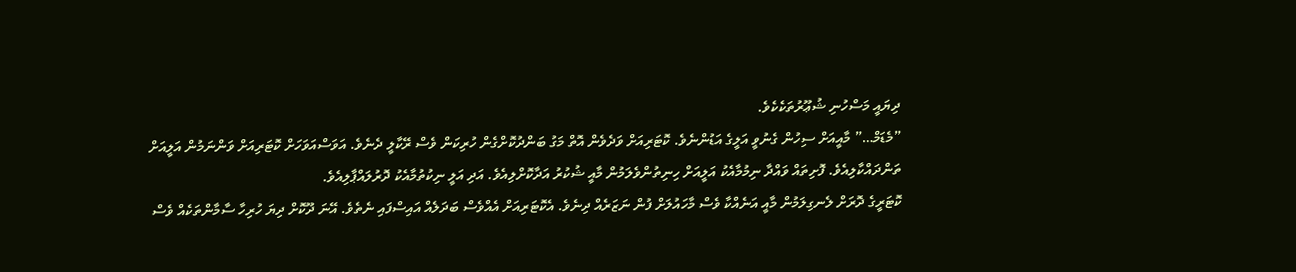ދިޔައީ މަސްހުނި ޝުޢޫރުތަކެކެވެ.
”މެޑަމް…” މާއީއަށް ސިހުން ގެނުވީ އަލީގެ އަޑުންނެވެ. ކޮޓަރިއަށް ވަދެވެން އޮތް މަގު ބަންދުކޮށްގެން ހުރިކަން ވެސް ރޭކާލީ ދެނެވެ. އަވަސްއަވަހަށް ކޮޓަރިއަށް ވަންނަމުން އަލީއަށް ތަންދައްކާލިއެވެ. ފޮށިތައް ވައްދާ ނިމުމާއެކު އަލީއަށް ހިނިތުންވެލަމުން މާއީ ޝުކުރު އަދާކޮށްލިއެވެ. އަދި އަލީ ނިކުތުމާއެކު ދޮރުލައްޕާލިއެވެ.
ކޮޓަރީގެ ދޮރަށް ލެނގިލަމުން މާއީ އަނެއްކާ ވެސް މާހައުލަށް ފުން ނަޒަރެއް ދިނެވެ. އެކޮޓަރިއަށް އެއްވެސް ބަދަލެއް އައިސްފައި ނެތެވެ. އޭނަ ދޫކޮށް ދިޔަ ހުރިހާ ސާމާންތަކެއް ވެސް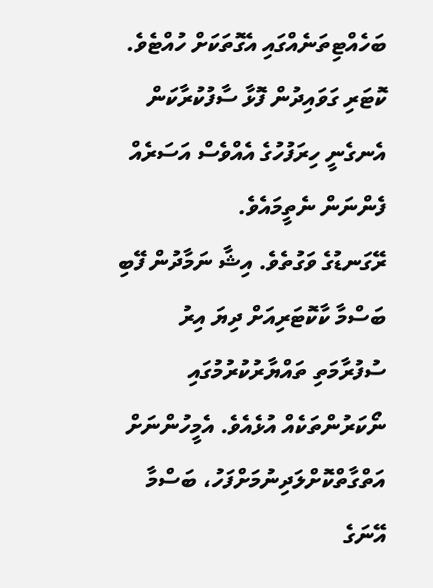ބަހެއްޓިތަނެއްގައި އެގޮތަކަށް ހުއްޓެވެ. ކޮޓަރި ގަވައިދުން ފޮޅާ ސާފުކުރާކަން އެނގެނީ ހިރަފުހުގެ އެއްވެސް އަސަރެއް ފެންނަން ނެތީމައެވެ.
ރޭގަނޑުގެ ވަގުތެވެ. އިޝާ ނަމާދުން ފޭބި ބަސްމާ ކާކޮޓަރިއަށް ދިޔަ އިރު ސުފުރާމަތި ތައްޔާރުކުރުމުގައި ނޯކަރުންތަކެއް އުޅެއެވެ. އެމީހުންނަށް އަތްގާތްކޮށްލަދިނުމަށްފަހު، ބަސްމާ އޭނަގެ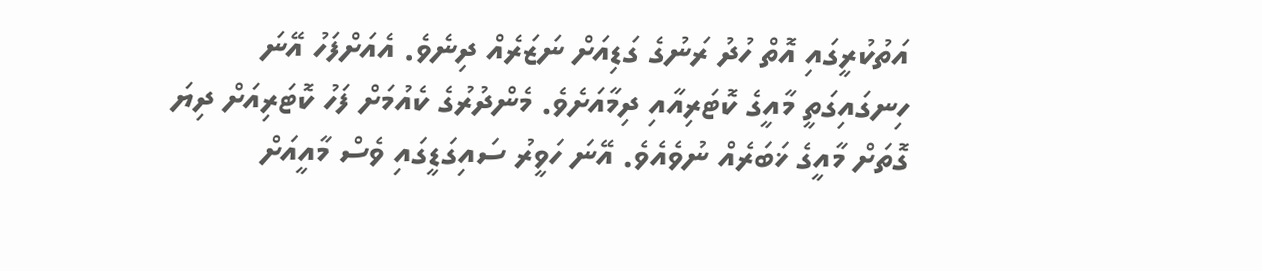އަތުކުރީގައި އޮތް ހުދު ރަނުގެ ގަޑިއަށް ނަޒަރެއް ދިނެވެ. އެއަށްފަހު އޭނަ ހިނގައިގަތީ މާއީގެ ކޮޓަރިއާއި ދިމާއަށެވެ. މެންދުރުގެ ކެއުމަށް ފަހު ކޮޓަރިއަށް ދިޔަ ގޮތަށް މާއީގެ ޚަބަރެއް ނުވެއެވެ. އޭނަ ހަވީރު ސައިގަޑީގައި ވެސް މާއީއަށް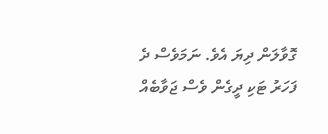ގޮވާލަން ދިޔަ އެވެ. ނަމަވެސް ދެ ފަހަރު ޓަކި ދީގެން ވެސް ޖަވާބެއް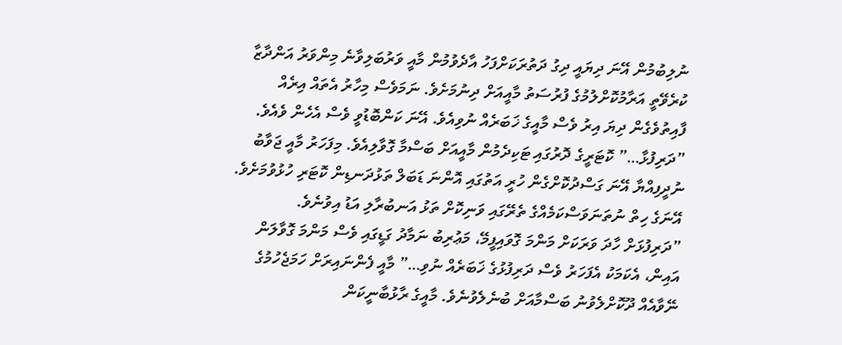ނުލިބުމުން އޭނަ ދިޔައީ ދިގު ދަތުރަކަށްފަހު އާދެވުމުން މާއީ ވަރުބަލިވާނެ މިންވަރު އަންދާޒާ ކުރެވޭތީ އަރާމުކޮށްލުމުގެ ފުރުސަތު މާއީއަށް ދިނުމަށެވެ. ނަމަވެސް މިހާރު އެތައް އިރެއް ފާއިތުވެގެން ދިޔަ އިރު ވެސް މާއީގެ ޚަބަރެއް ނުވިއެވެ. އޭނަ ކަންބޮޑުވީ ވެސް އެހެން ވެއެވެ.
”ދަރިފުޅާ…” ކޮޓަރީގެ ދޮރުގައި ޓަކިދެމުން މާއީއަށް ބަސްމާ ގޮވާލިއެވެ. މިފަހަރު މާއީ ޖަވާބު ނުދީފިއްޔާ އޭނަ ގަސްދުކޮށްގެން ހުރީ އަތުގައި އޮންނަ ޑަބަލް ތަޅުދަނޑިން ކޮޓަރި ހުޅުވުމަށެވެ. އޭނަގެ ހިތް ނުތަނަވަސްކަމެއްގެ ތެރޭގައި ވަނިކޮށް ތަޅު އަނބުރާލި އަޑު އިވުނެވެ.
”ދަރިފުޅަށް ހާދަ ވަރަކަށް މަންމަ ގޮވައިފީމޭ، މަޢުރިބު ނަމާދު ގަޑީގައި ވެސް މަންމަ ގޮވާލަން އައިން، އެކަމަކު އެފަހަރު ވެސް ދަރިފުޅުގެ ޚަބަރެއް ނުވި…” މާއީ ފެންނައިރަށް ހަމަޖެހުމުގެ ނޭވާއެއް ދޫކޮށްލެވުނު ބަސްމާއަށް ބުނެލެވުނެވެ. މާއީގެ ރާޅުބާނީކަން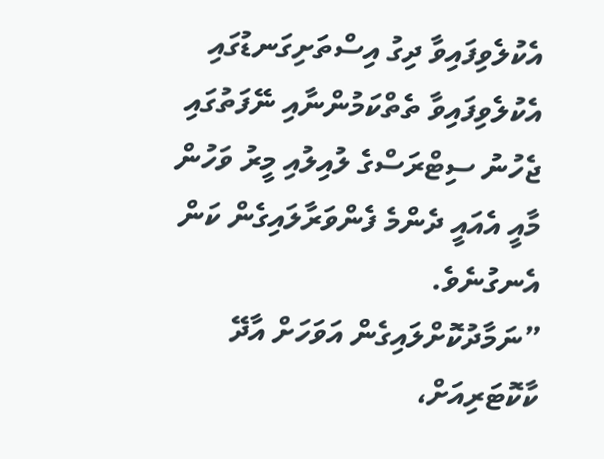އެކުލެވިފައިވާ ދިގު އިސްތަށިގަނޑުގައި އެކުލެވިފައިވާ ތެތްކަމުންނާއި ނޭފަތުގައި ޖެހުނު ސިޓްރަސްގެ ލުއިލުއި މީރު ވަހުން މާއީ އެއައީ ދެންމެ ފެންވަރާލައިގެން ކަން އެނގުނެވެ.
”ނަމާދުކޮށްލައިގެން އަވަހަށް އާދޭ ކާކޮޓަރިއަށް،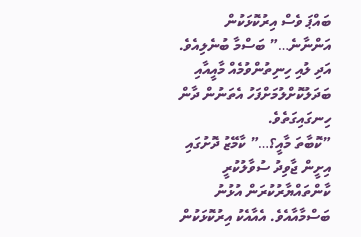ބައްޕަ ވެސް އިރުކޮޅަކުން އަންނާނެ…” ބަސްމާ ބުނެލިއެވެ. އަދި ލުއި ހިނިތުންވުމެއް މާއީއާއި ބަދަލުކޮށްލުމަށްފަހު އެތަނުން ދާން ހިނގައިގަތެވެ.
”ކޮބާތަ މާއީ؟…” ކާމޭޒު ދޮށުގައި އިށީން ޖާވިދު ސުވާލުކުރީ ކާންތައްޔާރުކުރަން އުޅުނު ބަސްމާއާއެވެ. އެއާއެކު އިރުކޮޅަކުން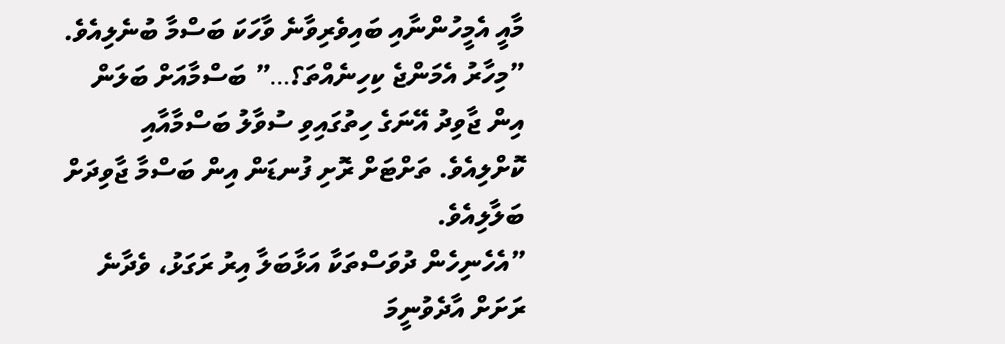މާއީ އެމީހުންނާއި ބައިވެރިވާނެ ވާހަކަ ބަސްމާ ބުނެލިއެވެ.
”މިހާރު އެމަންޖެ ކިހިނެއްތަ؟…” ބަސްމާއަށް ބަލަން އިން ޖާވިދު އޭނަގެ ހިތުގައިވި ސުވާލު ބަސްމާއާއި ކޮށްލިއެވެ. ތަށްޓަށް ރޮށި ފުނޑަން އިން ބަސްމާ ޖާވިދަށް ބަލާލިއެވެ.
”އެހެނިހެން ދުވަސްތަކާ އަޅާބަލާ އިރު ރަގަޅު، ވެދާނެ ރަށަށް އާދެވުނީމަ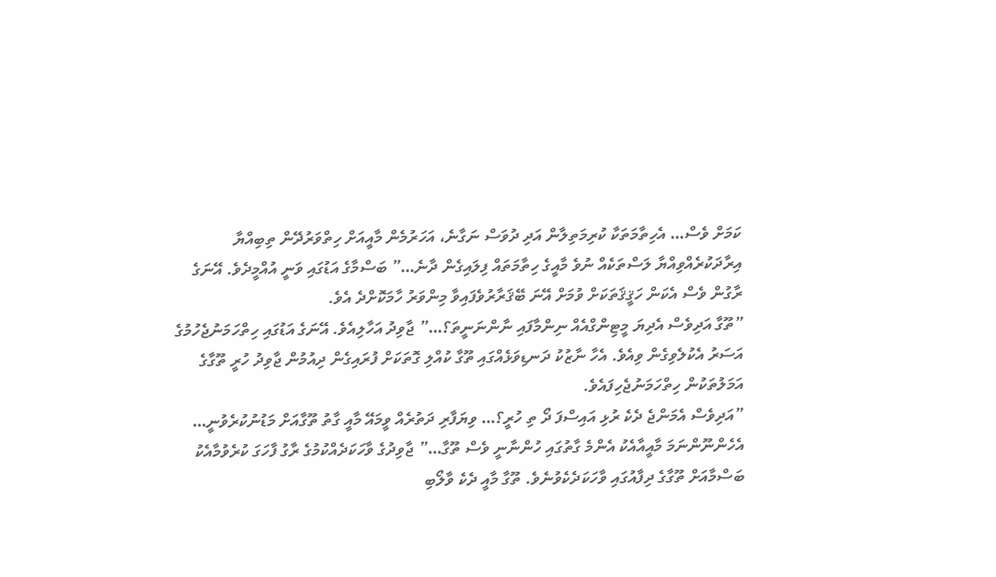ކަމަށް ވެސް… އެހިތާމަތަކާ ކުރިމަތިލާން އަދި ދުވަސް ނަގާނެ، އަހަރުމެން މާއީއަށް ހިތްވަރުދޭން ތިބިއްޔާ އިރާދަކުރެއްވިއްޔާ ލަސްތަކެއް ނުވެ މާއީގެ ހިތާމަތައް ފިލައިގެން ދާނެ…” ބަސްމާގެ އަޑުގައި ވަނީ އުއްމީދެވެ. އޭނަގެ ރާގުން ވެސް އެކަން ހަޤީޤަތަކަށް ވުމަށް އޭނަ ބޭޤަރާރުވެފައިވާ މިންވަރު ހާމަކޮށްދެ އެވެ.
”ތޫގާ އަދިވެސް އެދިޔަ މީޓިންގްއެއް ނިންމާފައި ނާންނަނީތަ؟…” ޖާވިދު އަހާލިއެވެ. އޭނަގެ އަޑުގައި ހިތްހަމަނުޖެހުމުގެ އަސަރު އެކުލެވިގެން ވިއެވެ. އެހާ ނާޒުކު ދަނޑިވަޅެއްގައި ތޫގާ ކުއްލި ގޮތަކަށް ފުރައިގެން ދިއުމުން ޖާވިދު ހުރީ ތޫގާގެ އަމަލުތަކުން ހިތްހަމަނުޖެހިފައެވެ.
”އަދިވެސް އެމަންޖެ ދެކެ ރުޅި އައިސްފަ ދޯ ތި ހުރީ؟… ވިޔަފާރި ދަތުރެއް ވީމައޭ މާއީ ގާތު ތޫގާއަށް މަޑުނުކުރެވުނީ… އެހެންނޫންނަމަ މާއީއާއެކު އެންމެ ގާތުގައި ހުންނާނީ ވެސް ތޫގާ…” ޖާވިދުގެ ވާހަކަދެއްކުމުގެ ރާގު ފާހަގަ ކުރެވުމާއެކު ބަސްމާއަށް ތޫގާގެ ދިފާއުގައި ވާހަކަދެކެވުނެވެ. ތޫގާ މާއީ ދެކެ ވާލޯބި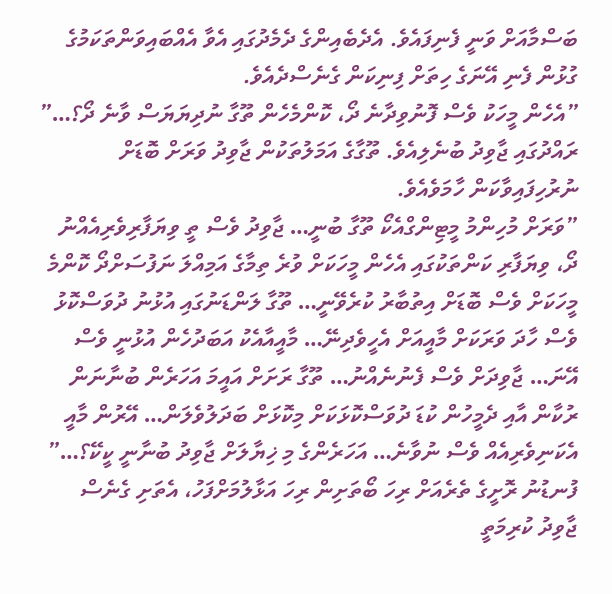ބަސްމާއަށް ވަނީ ފެނިފައެވެ. އެދެބެއިންގެ ދެމެދުގައި އެވާ އެއްބައިވަންތަކަމުގެ ގުޅުން ފެނި އޭނަގެ ހިތަށް ފިނިކަން ގެނެސްދެއެވެ.
”އެހެން މީހަކު ވެސް ފޮނުވިދާނެ ދޯ، ކޮންމެހެން ތޫގާ ނުދިޔަޔަސް ވާނެ ދޯ؟…” ރައްދުގައި ޖާވިދު ބުނެލިއެވެ. ތޫގާގެ އަމަލުތަކުން ޖާވިދު ވަރަށް ބޮޑަށް ނުރުހިފައިވާކަން ހާމަވެއެވެ.
”ވަރަށް މުހިންމު މީޓިންގްއެކޯ ތޫގާ ބުނީ… ޖާވިދު ވެސް ތީ ވިޔަފާރިވެރިއެއްނު ދޯ، ވިޔަފާރި ކަންތަކުގައި އެހެން މީހަކަށް ވުރެ ތިމާގެ އަމިއްލަ ނަފުސަށްދޯ ކޮންމެ މީހަކަށް ވެސް ބޮޑަށް އިތުބާރު ކުރެވޭނީ… ތޫގާ ލަންޑަނުގައި އުޅުނު ދުވަސްކޮޅު ވެސް ހާދަ ވަރަކަށް މާއީއަށް އެހީވެދިނޭ… މާއީއާއެކު އަބަދުހެން އުޅުނީ ވެސް އޭނަ… ޖާވިދަށް ވެސް ފެނުނެއްނު… ތޫގާ ރަށަށް އައީމަ އަހަރެން ބުނާނަން ރުކާން އާއި ދެމީހުން ކުޑަ ދުވަސްކޮޅަކަށް މިކޮޅަށް ބަދަލުވެލަން… އޭރުން މާއީ އެކަނިވެރިއެއް ވެސް ނުވާނެ… އަހަރެންގެ މި ޚިޔާލަށް ޖާވިދު ބުނާނީ ކީކޭ؟…” ފުނޑުނު ރޮށީގެ ތެރެއަށް ރިހަ ބޯތަށިން ރިހަ އަޅާލުމަށްފަހު، އެތަށި ގެނެސް ޖާވިދު ކުރިމަތީ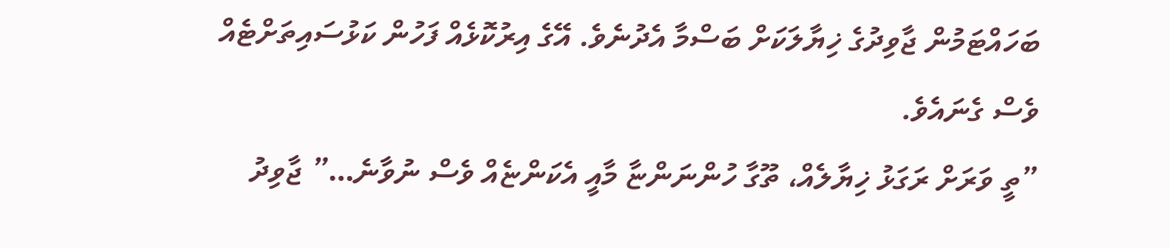ބަހައްޓަމުން ޖާވިދުގެ ޚިޔާލަކަށް ބަސްމާ އެދުނެވެ. އޭގެ އިރުކޮޅެއް ފަހުން ކަޅުސައިތަށްޓެއް ވެސް ގެނައެވެ.
”ތީ ވަރަށް ރަގަޅު ޚިޔާލެއް، ތޫގާ ހުންނަންޏާ މާއީ އެކަންޏެއް ވެސް ނުވާނެ…” ޖާވިދު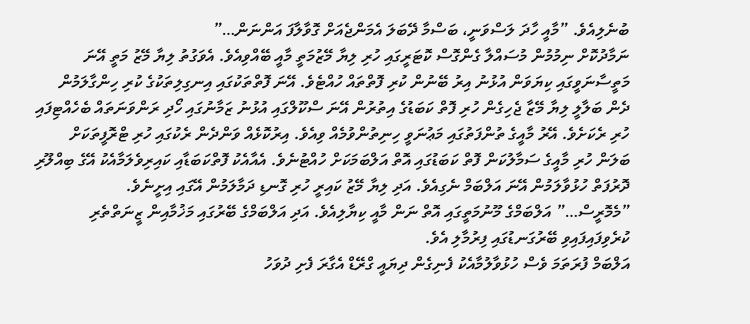ބުނެލިއެވެ. ”މާއީ ހާދަ ލަސްވަނީ، ބަސްމާ ދޭބަލަ އެމަންޖެއަށް ގޮވާލާފަ އަންނަން…”
ނަމާދުކޮށް ނިމުމުން މުސައްލާ ގެންގޮސް ކޮޓަރީގައި ހުރި ލިޔާ މޭޒުމަތީ މާއީ ބޭއްވިއެވެ. އެވަގުތު ލިޔާ މޭޒު މަތީ އޭނަ މަތީސާނަވީގައި ކިޔަވަން އުޅުނު އިރު ބޭނުން ކުރި ފޮތްތައް ހުއްޓެވެ. އޭނަ ފޮތްތަކުގައި އިނގިލިތަކުގެ ކުރި ހިންގާލަމުން ދެން ބަލާލީ ލިޔާ މޭޒާ ޖެހިގެން ހުރި ފޮތް ކަބަޑުގެ އިތުރުން އޭނަ ސްކޫލްގައި އުޅުނު ޒަމާނުގައި ހޯދި ރަންވަނަތައް ބެހެއްޓިފައި ހުރި ރެކަށެވެ. އޭރު މާއީގެ ތުންފަތުގައި މަޢުނަވީ ހިނިތުންވުމެއް ވިއެވެ. އިރުކޮޅެއް ވަންދެން ރެކުގައި ހުރި ޓްރޮފީތަކަށް ބަލަން ހުރި މާއީގެ ސަމާލުކަން ފޮތް ކަބަޑުގައި އޮތް އަލްބަމަކަށް ހުއްޓުނެވެ. އެއާއެކު ފޮތްކަބަޑާއި ކައިރިވެލަމާއެކު އޭގެ ބިއްލޫރި ދޮރުފަތް ހުޅުވާލަމުން އޭނަ އަލްބަމް ނެގިއެވެ. އަދި ލިޔާ މޭޒު ކައިރީ ހުރި ގޮނޑި ދަމާލަމުން އޭގައި އިށީނެވެ.
”މެމޮރީސް…” އަލްބަމްގެ މޫނުމަތީގައި އޮތް ނަން މާއީ ކިޔާލިއެވެ. އަދި އަލްބަމްގެ ބޭރުގައި މަޚުމާއިން ޒީނަތްތެރި ކުރެވިފައިފައިވި ބޭރުގަނޑުގައި ފިރުމާލި އެވެ.
އަލްބަމް ފުރަތަމަ ވެސް ހުޅުވާލުމާއެކު ފެނިގެން ދިޔައީ ގްރޭޑް އެގާރަ ފެށި ދުވަހު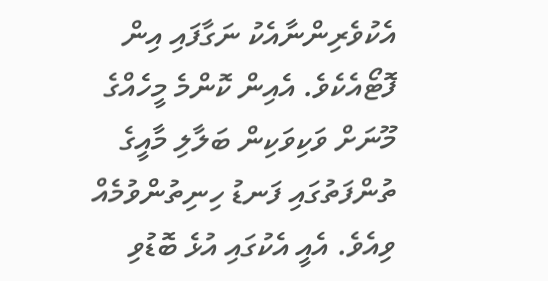އެކުވެރިންނާއެކު ނަގާފައި އިން ފޮޓޯއެކެވެ. އެއިން ކޮންމެ މީހެއްގެ މޫނަށް ވަކިވަކިން ބަލާލި މާއީގެ ތުންފަތުގައި ފަނޑު ހިނިތުންވުމެއް ވިއެވެ. އެއީ އެކުގައި އުޅެ ބޮޑުވި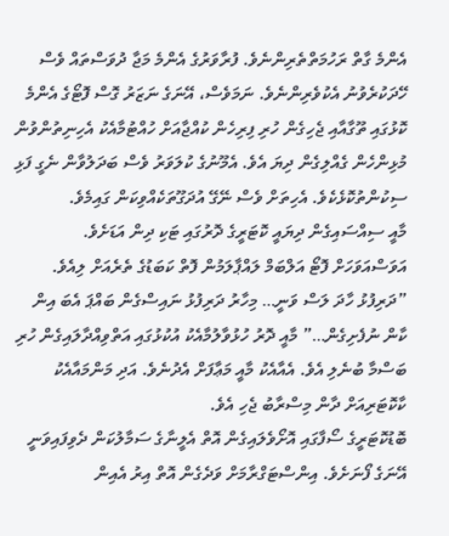އެންމެ ގާތް ރަހުމަތްތެރިންނެވެ. ފުރާވަރުގެ އެންމެ މަޖާ ދުވަސްތައް ވެސް ހޭދަކުރެވުނު އެކުވެރިންނެވެ. ނަމަވެސް، އޭނަގެ ނަޒަރު ގޮސް ފޮޓޯގެ އެންމެ ކޮޅުގައި ތޫގާއާއި ޖެހިގެން ހުރި ފިރިހެން ކުއްޖާއަށް ހުއްޓުމާއެކު އެހިނިތުންވުން މުޅިންހެން ގެއްލިގެން ދިޔަ އެވެ. އެމޫނުގެ ކުލަވަރު ވެސް ބަދަލުވާން ނެގީ ފަޅި ސިކުންތުކޮޅެކެވެ. އެހިތަށް ވެސް ނޭގޭ އުދަގޫތަކެއްވިކަން ގައިމެވެ.
މާއީ ސިއްސައިގެން ދިޔައީ ކޮޓަރީގެ ދޮރުގައި ޓަކި ދިން އަޑަށެވެ. އަވަސްއަވަހަށް ފޮޓޯ އަލްބަމް ލައްޕާލަމުން ފޮތް ކަބަޑުގެ ތެރެއަށް ލިއެވެ.
”ދަރިފުޅު ހާދަ ލަސް ވަނީ… މިހާރު ދަރިފުޅު ނައިސްގެން ބައްޕަ އެބަ އިން ކާން ނުފެށިގެން…” މާއީ ދޮރު ހުޅުވާލުމާއެކު އުކުޅުގައި އަތްވިއްދާލައިގެން ހުރި ބަސްމާ ބުނެލި އެވެ. އެއާއެކު މާއީ މަޢާފަށް އެދުނެވެ. އަދި މަންމައާއެކު ކާކޮޓަރިއަށް ދާން މިސްރާބު ޖެހި އެވެ.
ބޮޑުކޮޓަރީގެ ސޯފާގައި އޮށޯވެލައިގެން އޮތް އެލީނާގެ ސަމާލުކަން ދެވިފައިވަނީ އޭނަގެ ފޯނަށެވެ. އިންސްޓަގްރާމަށް ވަދެގެން އޮތް އިރު އެއިން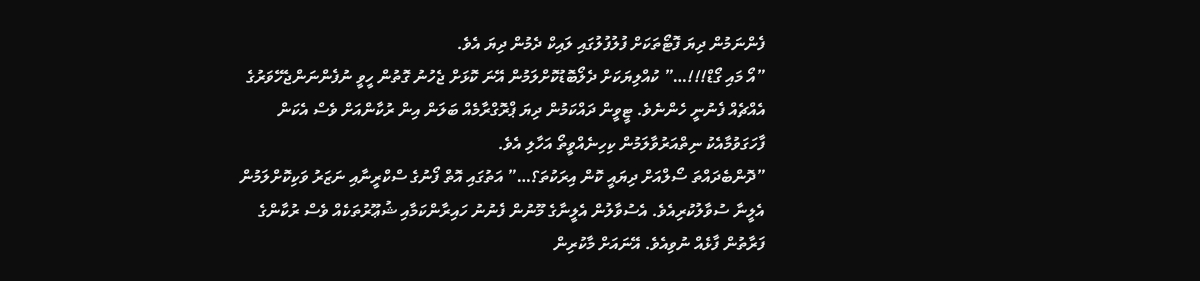ފެންނަމުން ދިޔަ ފޮޓޯތަކަށް ފުލުފުލުގައި ލައިކް ދެމުން ދިޔަ އެވެ.
”އޯ މައި ގޯޑް!!!…” ކުއްލިޔަކަށް ދެލޯބޮޑުކޮށްލަމުން އޭނަ ކޮޅަށް ޖެހުނު ގޮތުން ހީވީ ނުފެންނަންޖެހޭވަރުގެ އެއްޗެއް ފެނުނީ ހެންނެވެ. ޓީވީން ދައްކަމުން ދިޔަ ޕްރޮގްރާމެއް ބަލަން އިން ރުކާންއަށް ވެސް އެކަން ފާހަގަވުމާއެކު ނިތްއަރުވާލަމުން ކިހިނެއްވީތޯ އަހާލި އެވެ.
”ދޮންބެދައްތަ ސޯލްއަށް ދިޔައީ ކޮން އިރަކުތަ؟…” އަތުގައި އޮތް ފޯނުގެ ސްކްރީނާއި ނަޒަރު ވަކިކޮށްލަމުން އެލީނާ ސުވާލުކުރިއެވެ. އެސުވާލުން އެލީނާގެ މޫނުން ފެނުނު ހައިރާންކަމާއި ޝުޢޫރުތަކެއް ވެސް ރުކާންގެ ފަރާތުން ފާޅެއް ނުވިއެވެ. އޭނައަށް މާކުރިން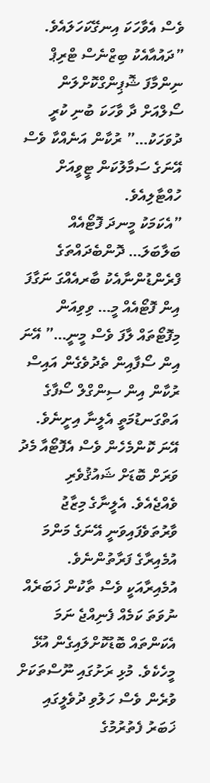ވެސް އެވާހަކަ އިނގޭކަހަލައެވެ.
”ދައުއާއެކު ބިޒްނެސް ޓްރިޕް ނިންމާފަ ޝޮޕިންގްކޮށްލަން ސޯލްއަށް ދާ ވާހަކަ ބުނި ކުރީ ދުވަހަކު…” ރުކާން އަނެއްކާ ވެސް އޭނަގެ ސަމާލުކަން ޓީވީއަށް ހުއްޓާލިއެވެ.
”އެކަމަކު މީނދަ ފޮޓޯއެއް ބަލާބަލަ… ދޮންބެދައްތަގެ ފްރެންޑުންނާއެކު ބާރއެއްގަ ނަގާފަ އިން ފޮޓޯއެއް މީ… ވިވިއަން މިފޮޓޯތައް ލާފަ ވެސް މީނީ…” އޭނަ އިން ސޯފާއިން ތެދުވެގެން އައިސް ރުކާން އިން ސިންގްލް ސޯފާގެ އަތްގަނޑުމަތީ އެލީނާ އިށީނެވެ. އޭނަ ކޮންމެހެން ވެސް އެފޮޓޯއާ މެދު ވަރަށް ބޮޑަށް ޝައުޤުވެރި ވެއްޖެއެވެ. އެލީނާގެ މިޒާޖު ވާރުތަވެފައިވަނީ އޭނަގެ މަންމަ އުމެއިރާގެ ފަރާތުންނެވެ. އުމެއިރާއަކީ ވެސް ތާކުން ޚަބަރެއް ނުވަތަ ކަމެއް ފެނިއްޖެ ނަމަ އެކަންތައް ބޮޑުކޮށްލައިގެން އުޅޭ މީހެކެވެ. މުޅި ރަށުގައި ނޫސްތަކަށް ވުރެން ވެސް ހަލުވި ދުވެލީގައި ޚަބަރު ފެތުރުމުގެ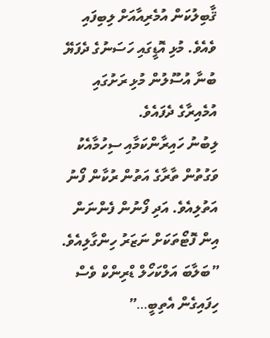ޤާބިލުކަން އުމެރިއާއަށް ލިބިފައި ވެއެވެ. މުޅި އޮޑީގައި ހަސަނުގެ ދެފަޔޭ ބުނާ އުސޫލުން މުޅި ރަށުގައި އުމެއިރާގެ ދެފައެވެ.
ލިބުނު ހައިރާންކަމާއި ސިހުމާއެކު ވަގުތުން ތާރާގެ އަތުން ރުކާން ފޯނު އަތުލިއެވެ. އަދި ފޯނުން ފެންނަން އިން ފޮޓޯތަކަށް ނަޒަރު ހިންގާލިއެވެ.
”ބަލާބަ އަލްކަހޯލް ޑްރިންކް ވެސް ހިފައިގެން އެތިބީ…”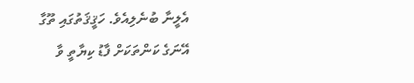އެލީނާ ބުނެލިއެވެ. ހަޤީޤަތުގައި ތޫގާ އޭނަގެ ކަންތަކަށް ފާޑު ކިޔާތީ ވާ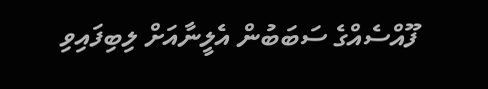ފޫއްސެއްގެ ސަބަބުން އެލީނާއަށް ލިބިފައިވި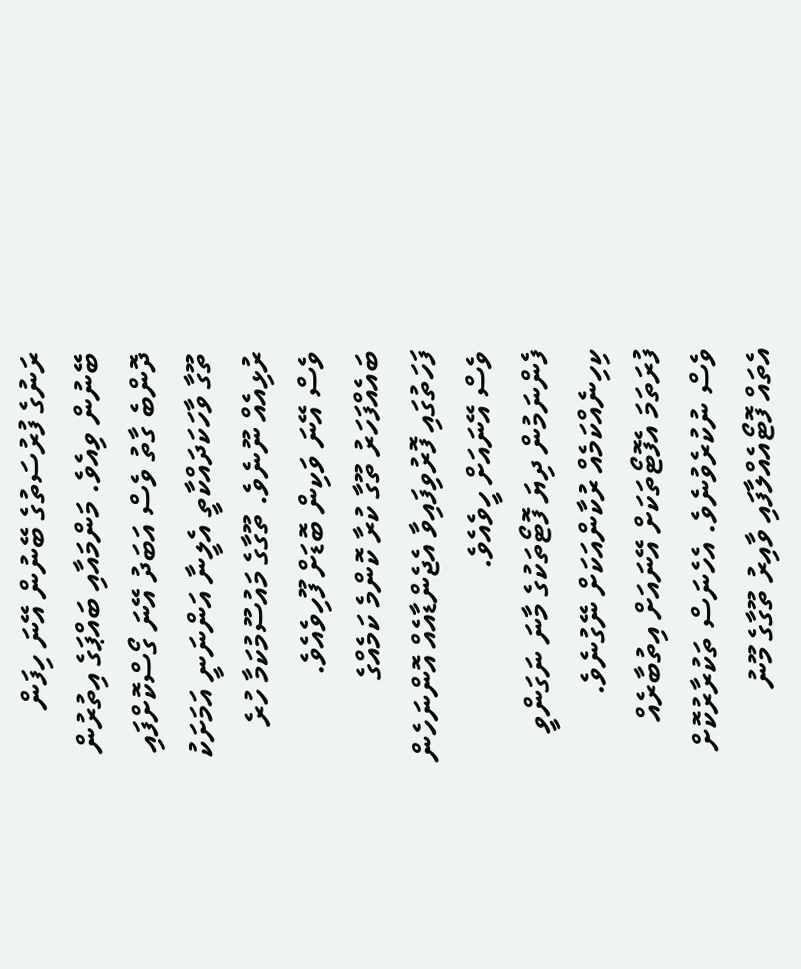ރަނުގެ ފުރުސަތުގެ ބޭނުން އޭނަ ހިފަން ބޭނުން ވިއެވެ. މަންމައާއި ބައްޕަގެ އިތުރުން ދޮންބެ ގާތު ވެސް އަބަދު އޭނަ ގޯސްކޮށްފައި ތޫގާ ވާހަކަދައްކާތީ އެލީނާ އަންނަނީ އަމަށަކު ރުޅިއެއް ނޫނެވެ. ތޫގާގެ މައުސޫމުކަމާ ހުރެ ވެސް އޭނަ ވަކިން ބޮޑަށް ފޫހިވެއެވެ. ބައެއްފަހަރު ތޫގާ ކުރާ ކޮންމެ ކަމެއްގެ ފަހަތުގައި ފޮރުވިފައިވާ އެޖެންޑާއެއް އޮންނަހެން ވެސް އޭނައަށް ހީވެއެވެ.
ފެންނަމުން ދިޔަ ފޮޓޯތަކުގެ މާނަ ނަގަންވީ ކިހިނެއްކަމެއް ރުކާންއަކަށް ނޭގުނެވެ. ފުރަތަމަ އެފޮޓޯތަކަށް އޭނައަށް އިތުބާރެއް ވެސް ނުކުރެވުނެވެ. އެހެނަސް ތަކުރާރުކޮށް އެތައް ފޮޓޯއެއްލާފައި ވާއިރު ތޫގާގެ މޫނު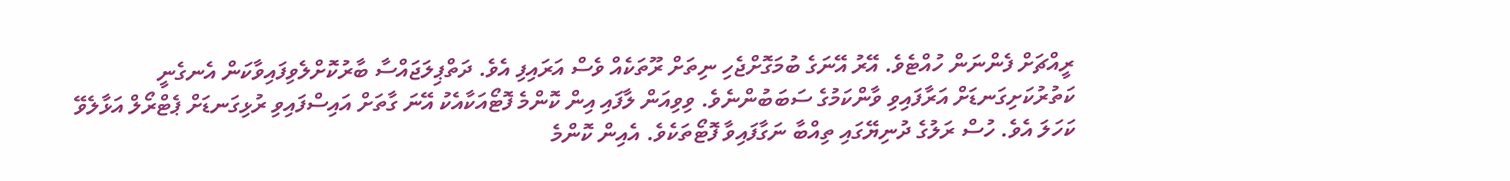ރީއްޗަށް ފެންނަން ހުއްޓެވެ. އޭރު އޭނަގެ ބުމަގޮށްޖެހި ނިތަށް ރޫތަކެއް ވެސް އަރައިފި އެވެ. ދަތްޕިލަޖައްސާ ބާރުކޮށްލެވިފައިވާކަން އެނގެނީ ކަތުރުކަށިގަނޑަށް އަރާފައިވި ވާންކަމުގެ ސަބަބުންނެވެ. ވިވިއަން ލާފައި އިން ކޮންމެ ފޮޓޯއަކާއެކު އޭނަ ގާތަށް އައިސްފައިވި ރުޅިގަނޑަށް ޕެޓްރޯލް އަޅާލެވޭ ކަހަލަ އެވެ. ހުސް ރަލުގެ ދުނިޔޭގައި ތިއްބާ ނަގާފައިވާ ފޮޓޯތަކެވެ. އެއިން ކޮންމެ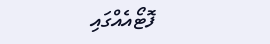ފޮޓޯއެއްގައި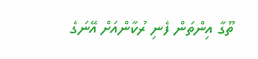ތޫގާ އިންތަން ފެނި ރުކާންއަށް އޭނަގެ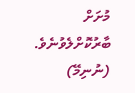މުށަށް ބާރުކޮށްލެވުނެވެ.
(ނުނިމޭ)